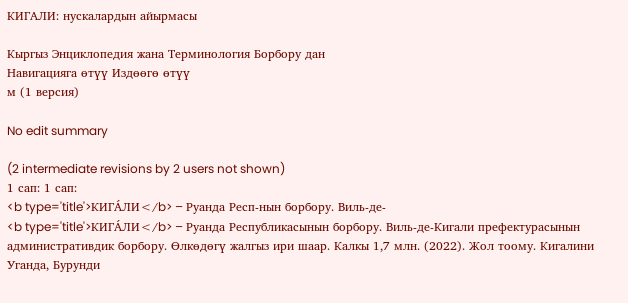КИГАЛИ: нускалардын айырмасы

Кыргыз Энциклопедия жана Терминология Борбору дан
Навигацияга өтүү Издөөгө өтүү
м (1 версия)

No edit summary

(2 intermediate revisions by 2 users not shown)
1 сап: 1 сап:
<b type='title'>КИГА́ЛИ</b> – Руанда Респ-нын борбору. Виль-де-
<b type='title'>КИГА́ЛИ</b> – Руанда Республикасынын борбору. Виль-де-Кигали префектурасынын административдик борбору. Өлкөдөгү жалгыз ири шаар. Калкы 1,7 млн. (2022). Жол тоому. Кигалини Уганда, Бурунди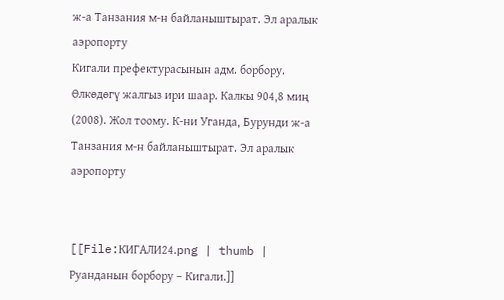ж-а Танзания м-н байланыштырат. Эл аралык аэропорту
Кигали префектурасынын адм. борбору. Өлкөдөгү жалгыз ири шаар. Калкы 904,8 миң (2008). Жол тоому. К-ни Уганда, Бурунди ж-а Танзания м-н байланыштырат. Эл аралык аэропорту


[[File:КИГАЛИ24.png | thumb | Руанданын борбору – Кигали.]]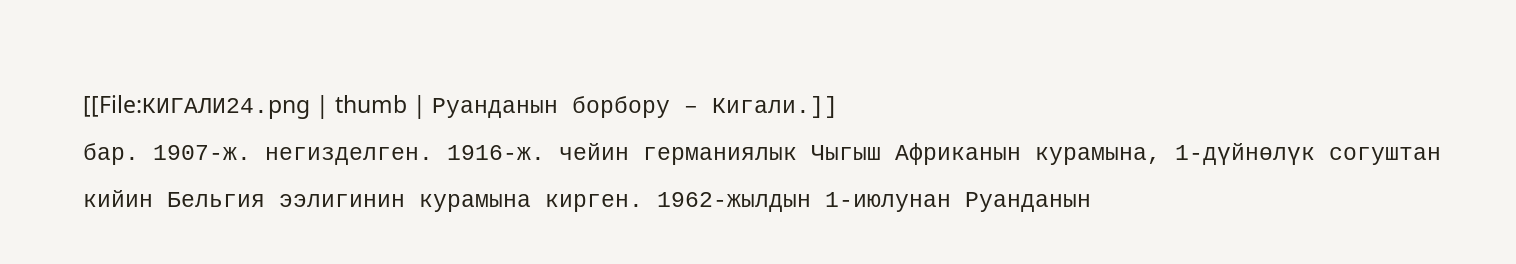[[File:КИГАЛИ24.png | thumb | Руанданын борбору – Кигали.]]
бар. 1907-ж. негизделген. 1916-ж. чейин германиялык Чыгыш Африканын курамына, 1-дүйнөлүк согуштан кийин Бельгия ээлигинин курамына кирген. 1962-жылдын 1-июлунан Руанданын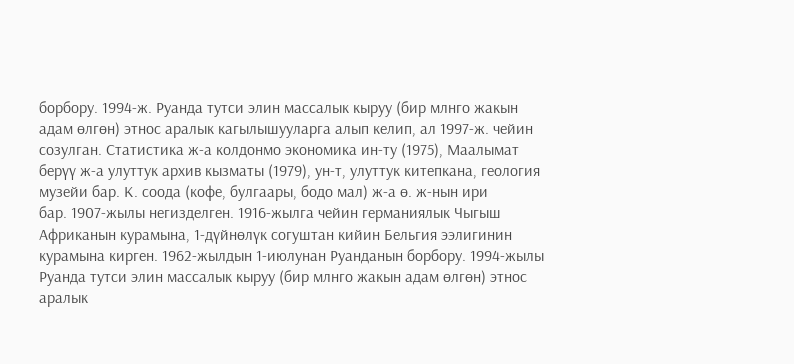борбору. 1994-ж. Руанда тутси элин массалык кыруу (бир млнго жакын адам өлгөн) этнос аралык кагылышууларга алып келип, ал 1997-ж. чейин созулган. Статистика ж-а колдонмо экономика ин-ту (1975), Маалымат берүү ж-а улуттук архив кызматы (1979), ун-т, улуттук китепкана, геология музейи бар. К. соода (кофе, булгаары, бодо мал) ж-а ө. ж-нын ири
бар. 1907-жылы негизделген. 1916-жылга чейин германиялык Чыгыш Африканын курамына, 1-дүйнөлүк согуштан кийин Бельгия ээлигинин курамына кирген. 1962-жылдын 1-июлунан Руанданын борбору. 1994-жылы Руанда тутси элин массалык кыруу (бир млнго жакын адам өлгөн) этнос аралык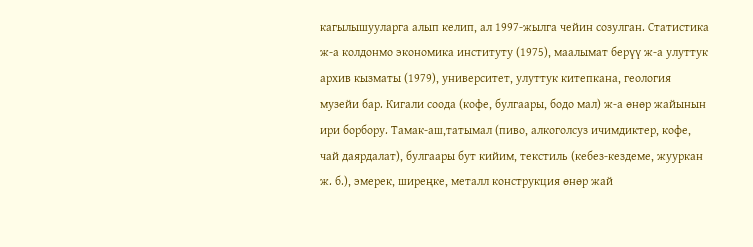кагылышууларга алып келип, ал 1997-жылга чейин созулган. Статистика ж-а колдонмо экономика институту (1975), маалымат берүү ж-а улуттук архив кызматы (1979), университет, улуттук китепкана, геология музейи бар. Кигали соода (кофе, булгаары, бодо мал) ж-а өнөр жайынын ири борбору. Тамак-аш,татымал (пиво, алкоголсуз ичимдиктер, кофе, чай даярдалат), булгаары бут кийим, текстиль (кебез-кездеме, жууркан ж. б.), эмерек, ширеңке, металл конструкция өнөр жай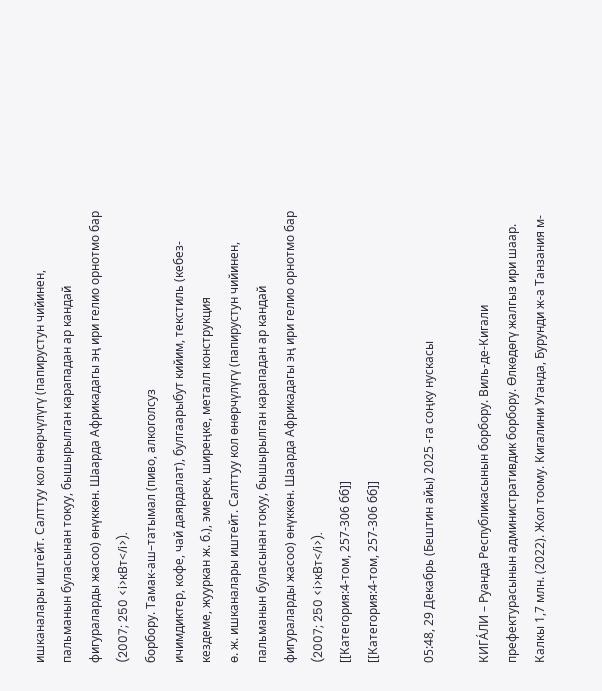ишканалары иштейт. Салттуу кол өнөрчүлүгү (папирустун чийинен, пальманын буласынан токуу, бышырылган карападан ар кандай фигураларды жасоо) өнүккөн. Шаарда Африкадагы эң ири гелио орнотмо бар (2007; 250 <i>кВт</i>).
борбору. Тамак-аш–татымал (пиво, алкоголсуз
ичимдиктер, кофе, чай даярдалат), булгаарыбут кийим, текстиль (кебез-кездеме, жууркан ж. б.), эмерек, ширеңке, металл конструкция
ө. ж. ишканалары иштейт. Салттуу кол өнөрчүлүгү (папирустун чийинен, пальманын буласынан токуу, бышырылган карападан ар кандай фигураларды жасоо) өнүккөн. Шаарда Африкадагы эң ири гелио орнотмо бар (2007; 250 <i>кВт</i>).
[[Категория:4-том, 257-306 бб]]
[[Категория:4-том, 257-306 бб]]

05:48, 29 Декабрь (Бештин айы) 2025 -га соңку нускасы

КИГА́ЛИ – Руанда Республикасынын борбору. Виль-де-Кигали префектурасынын административдик борбору. Өлкөдөгү жалгыз ири шаар. Калкы 1,7 млн. (2022). Жол тоому. Кигалини Уганда, Бурунди ж-а Танзания м-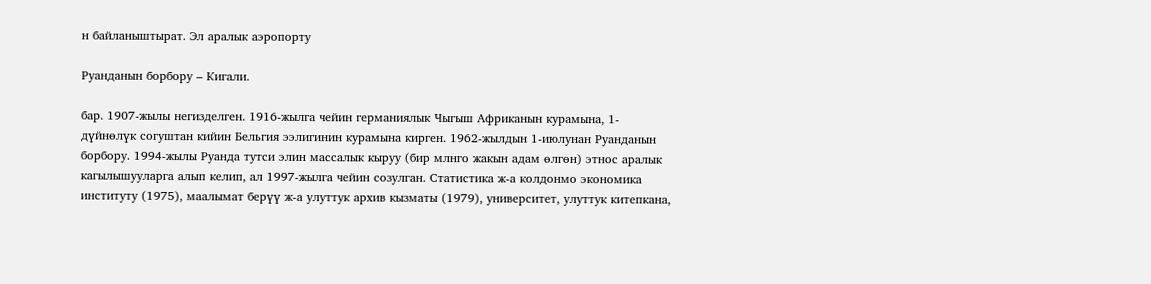н байланыштырат. Эл аралык аэропорту

Руанданын борбору – Кигали.

бар. 1907-жылы негизделген. 1916-жылга чейин германиялык Чыгыш Африканын курамына, 1-дүйнөлүк согуштан кийин Бельгия ээлигинин курамына кирген. 1962-жылдын 1-июлунан Руанданын борбору. 1994-жылы Руанда тутси элин массалык кыруу (бир млнго жакын адам өлгөн) этнос аралык кагылышууларга алып келип, ал 1997-жылга чейин созулган. Статистика ж-а колдонмо экономика институту (1975), маалымат берүү ж-а улуттук архив кызматы (1979), университет, улуттук китепкана,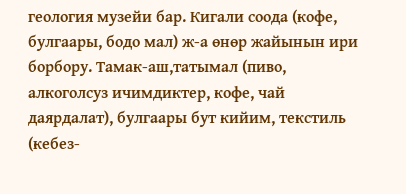геология музейи бар. Кигали соода (кофе, булгаары, бодо мал) ж-а өнөр жайынын ири борбору. Тамак-аш,татымал (пиво, алкоголсуз ичимдиктер, кофе, чай даярдалат), булгаары бут кийим, текстиль (кебез-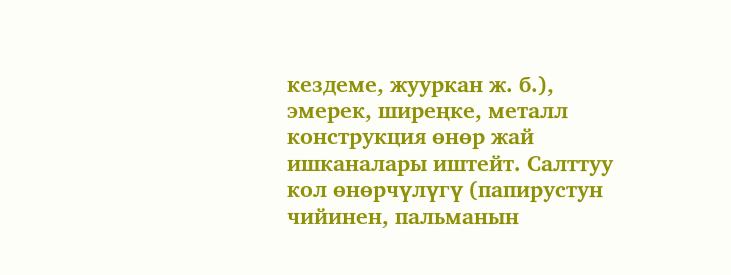кездеме, жууркан ж. б.), эмерек, ширеңке, металл конструкция өнөр жай ишканалары иштейт. Салттуу кол өнөрчүлүгү (папирустун чийинен, пальманын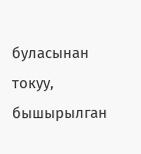буласынан токуу, бышырылган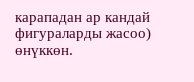карападан ар кандай фигураларды жасоо) өнүккөн.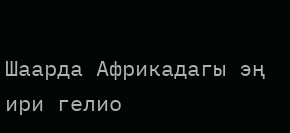Шаарда Африкадагы эң ири гелио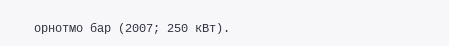орнотмо бар (2007; 250 кВт).